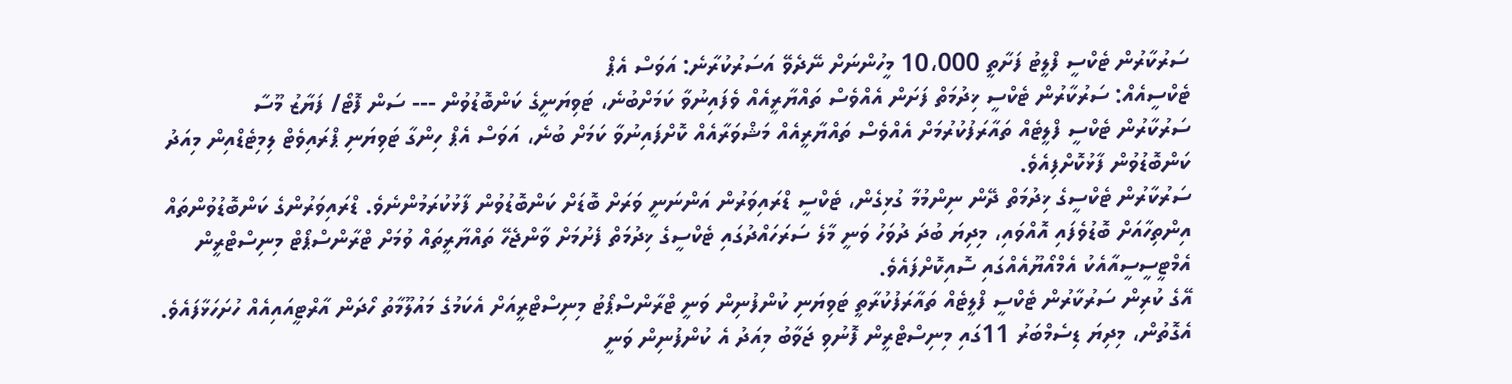ސަރުކާރުން ޓެކްސީ ފްލީޓު ފަށާތީ 10،000 މީހުންނަށް ނޭދެވޭ އަސަރުކުރާނެ: އަވަސް އެޕް
ޓެކްސީއެއް: ސަރުކާރުން ޓެކްސީ ޚިދުމަތް ފަށަން އެއްވެސް ތައްޔާރީއެއް ވެފައިނުވާ ކަމަށްބުނެ، ޓަވިޔަނީގެ ކަންބޮޑުވުން --- ސަން ފޮޓޯ/ ފަޔާޒު މޫސާ
ސަރުކާރުން ޓެކްސީ ފްލީޓެއް ތައާރަފުކުރުމަށް އެއްވެސް ތައްޔާރީއެއް މަޝްވަރާއެއް ކޮށްފައިނުވާ ކަމަށް ބުނެ، އަވަސް އެޕް ހިންގާ ޓަވިޔަނި ޕްރައިވެޓް ލިމިޓެޑްއިން މިއަދު ކަންބޮޑުވުން ފާޅުކޮށްފިއެވެ.
ސަރުކާރުން ޓެކްސީގެ ޚިދުމަތް ދޭން ނިންމުމާ ގުޅިގެން، ޓެކްސީ ޑްރައިވަރުން އަންނަނީ ވަރަށް ބޮޑަށް ކަންބޮޑުވުން ފާޅުކުރަމުންނެވެ. ޑްރައިވަރުންގެ ކަންބޮޑުވުންތައް އިންތިހާއަށް ބޮޑުވެފައި އޮއްވައި، މިދިޔަ ބުދަ ދުވަހު ވަނީ މާލެ ސަރަހައްދުގައި ޓެކްސީގެ ޚިދުމަތް ފެށުމަށް ވާންޖެހޭ ތައްޔާރީތައް ވުމަށް ޓްރާންސްޕޯޓް މިނިސްޓްރީން އެމްޓީސީސީއާއެކު އެމްއޯޔޫއެއްގައި ސޮއިކޮށްފައެވެ.
އޭގެ ކުރިން ސަރުކާރުން ޓެކްސީ ފްލީޓެއް ތައާރަފުކުރާތީ ޓަވިޔަނި ކުންފުނިން ވަނީ ޓްރާންސްޕޯޓު މިނިސްޓްރީއަށް އެކަމުގެ މައުލޫމާތު ހޯދަން އާރްޓީއައިއެއް ހުށަހަޅާފައެވެ. އެގޮތުން، މިދިޔަ ޑިސެމްބަރު 11ގައި މިނިސްޓްރީން ފޮނުވި ޖަވާބު މިއަދު އެ ކުންފުނިން ވަނީ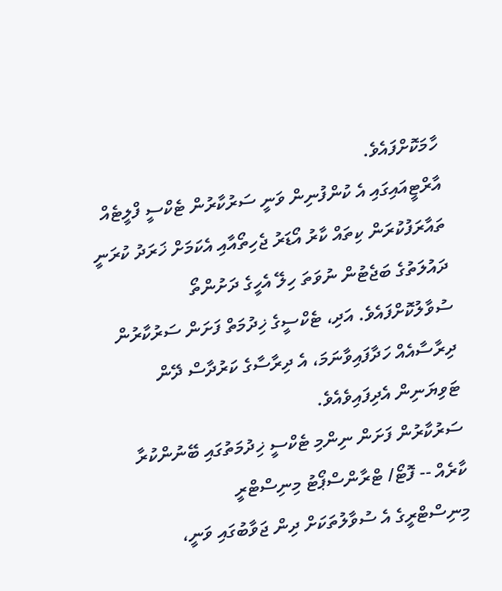ހާމަކޮށްފައެވެ.
އާރްޓީއައިގައި އެ ކުންފުނިން ވަނީ ސަރުކާރުން ޓެކްސީ ފްލީޓެއް ތައާރަފުކުރަން ކިތައް ކާރު އޯޑަރު ޖެހިތޯއާއި އެކަމަށް ޚަރަދު ކުރަނީ ދައުލަތުގެ ބަޖެޓުން ނުވަތަ ހިލޭ އެހީގެ ދަށުންތޯ ސުވާލުކޮށްފައެވެ. އަދި، ޓެކްސީގެ ޚިދުމަތް ފަށަން ސަރުކާރުން ދިރާސާއެއް ހަދާފައިވާނަމަ، އެ ދިރާސާގެ ކަރުދާސް ދޭން ޓަވިޔަނިން އެދިފައިވެއެވެ.
ސަރުކާރުން ފަށަން ނިންމި ޓެކްސީ ޚިދުމަތުގައި ބޭނުންކުރާ ކާރެއް -- ފޮޓޯ/ ޓްރާންސްޕޯޓު މިނިސްޓްރީ
މިނިސްޓްރީގެ އެ ސުވާލުތަކަށް ދިން ޖަވާބުގައި ވަނީ،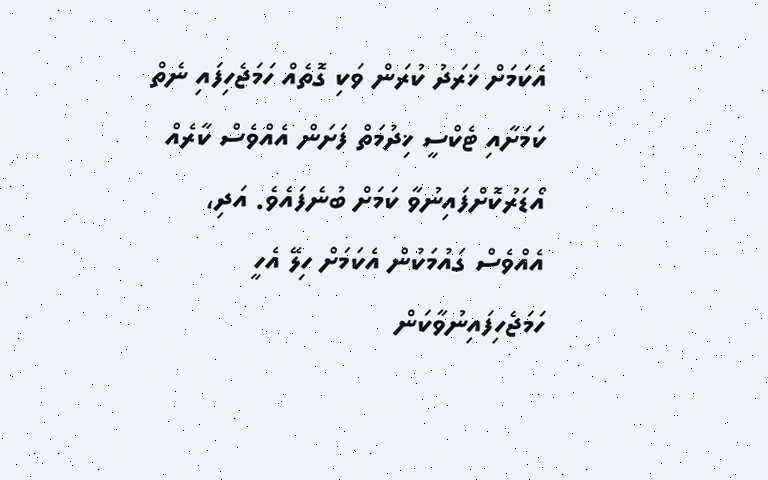އެކަމަށް ޚަރަދު ކުރަން ވަކި ގޮތެއް ހަމަޖެހިފައި ނެތް ކަމަށާއި ޓެކްސީ ޚިދުމަތް ފަށަން އެއްވެސް ކާރެއް އޯޑަރުކޮށްފައިނުވާ ކަމަށް ބުނެފައެވެ. އަދި، އެއްވެސް ގައުމަކުން އެކަމަށް ހިލޭ އެހީ ހަމަޖެހިފައިނުވާކަން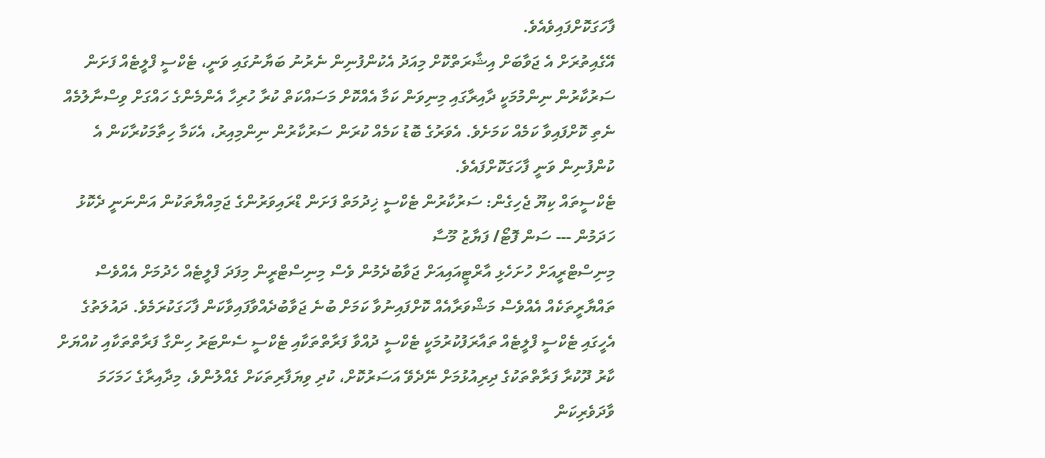ފާހަގަކޮށްފައިވެއެވެ.
އޭގެއިތުރަށް އެ ޖަވާބަށް އިޝާރަތްކޮށް މިއަދު އެކުންފުނިން ނެރުނު ބަޔާނުގައި ވަނީ، ޓެކްސީ ފްލީޓެއް ފަށަން ސަރުކާރުން ނިންމުމަކީ ދާއިރާގައި މިނިވަން ކަމާ އެއްކޮށް މަސައްކަތް ކުރާ ހުރިހާ އެންމެންގެ ހައްގަށް ވިސްނާލުމެއް ނެތި ކޮށްފައިވާ ކަމެއް ކަމަށެވެ. އެވަރުގެ ބޮޑު ކަމެއް ކުރަން ސަރުކާރުން ނިންމިއިރު، އެކަމާ ހިތާމަކުރާކަން އެ ކުންފުނިން ވަނީ ފާހަގަކޮށްފައެވެ.
ޓެކްސީތައް ކިޔޫ ޖެހިގެން: ސަރުކާރުން ޓެކްސީ ޚިދުމަތް ފަށަން ޑްރައިވަރުންގެ ޖަމިއްޔާތަކުން އަންނަނީ ދެކޮޅު ހަދަމުން --- ސަން ފޮޓޯ/ ފަޔާޒު މޫސާ
މިނިސްޓްރީއަށް ހުށަހެޅި އާރްޓީއައިއަށް ޖަވާބުދެމުން ވެސް މިނިސްޓްރީން މިފަދަ ފްލީޓެއް ހެދުމަށް އެއްވެސް ތައްޔާރީތަކެއް އެއްވެސް މަޝްވަރާއެއް ކޮށްފައިނުވާ ކަމަށް ބުނެ ޖަވާބުދެއްވާފައިވާކަން ފާހަގަކުރަމެވެ. ދައުލަތުގެ އެހީގައި ޓެކްސީ ފްލީޓެއް ތައާރަފުކުރުމަކީ ޓެކްސީ ދުއްވާ ފަރާތްތަކާއި ޓެކްސީ ސެންޓަރު ހިންގާ ފަރާތްތަކާއި ކުއްޔަށް ކާރު ދޫކުރާ ފަރާތްތަކުގެ ދިރިއުޅުމަށް ނޭދެވޭ އަސަރުކޮށް، ކުދި ވިޔަފާރިތަކަށް ގެއްލުންވެ، މިދާއިރާގެ ހަމަހަމަ ވާދަވެރިކަން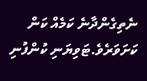ނެތިގެންދާނެ ކަމެއް ކަން ކަށަވަރެވެ.ޓަވިޔަނި ކުންފުނި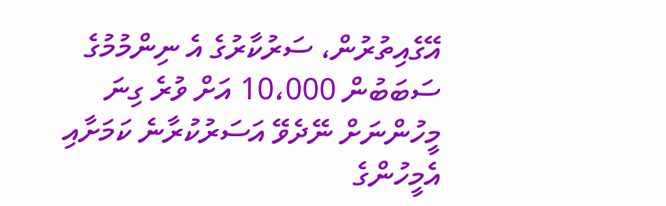އޭގެއިތުރުން، ސަރުކާރުގެ އެ ނިންމުމުގެ ސަބަބުން 10،000 އަށް ވުރެ ގިނަ މީހުންނަށް ނޭދެވޭ އަސަރުކުރާނެ ކަމަށާއި އެމީހުންގެ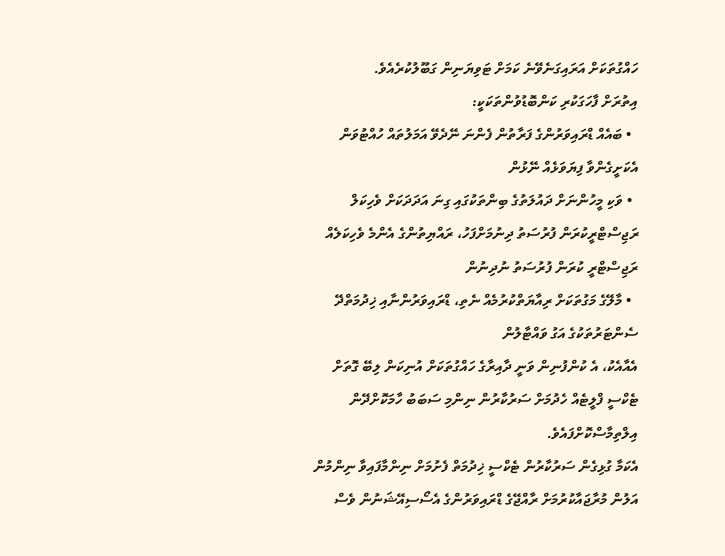ހައްގުތަކަށް އަރައިގަނެވޭނެ ކަމަށް ޓަވިޔަނިން ގަބޫލުކުރެއެވެ.
އިތުރަށް ފާހަގަކުރި ކަންބޮޑުވުންތަކަކީ:
  • ބައެއް ޑްރައިވަރުންގެ ފަރާތުން ފެންނަ ނޭދެވޭ އަމަލުތައް ހުއްޓުވަން އެކަށީގެންވާ ފިޔަވަޅެއް ނޭޅުން
  • ވަކި މީހުންނަށް ދައުލަތުގެ ބިންތަކުގައި ގިނަ އަދަދަކަށް ވެހިކަލް ރަޖިސްޓްރީކުރަން ފުރުސަތު ދިނުމަށްފަހު، ރައްޔިތުންގެ އެންމެ ވެހިކަލެއް ރަޖިސްޓްރީ ކުރަން ފުރުސަތު ނުދިނުން
  • މާލޭގެ މަގުތަކަށް ރިއާޔަތްކުރުމެއް ނެތި، ޑްރައިވަރުންނާއި ޚިދުމަތްދޭ ސެންޓަރުތަކުގެ އަގު ވައްޓާލުން
އެއާއެކު، އެ ކުންފުނިން ވަނީ ދާއިރާގެ ހައްގުތަކަށް އުނިކަން ލިބޭ ގޮތަށް ޓެކްސީ ފްލީޓެއް ހެދުމަށް ސަރުކާރުން ނިންމި ސަބަބު ހާމަކޮށްދޭން އިލްތިމާސްކޮށްފައެވެ.
އެކަމާ ގުޅިގެން ސަރުކާރުން ޓެކްސީ ޚިދުމަތް ފެށުމަށް ނިންމާފައިވާ ނިންމުން އަލުން މުރާޖައާކުރުމަށް ރާއްޖޭގެ ޑްރައިވަރުންގެ އެސޯސިއޭޝަނުން ވެސް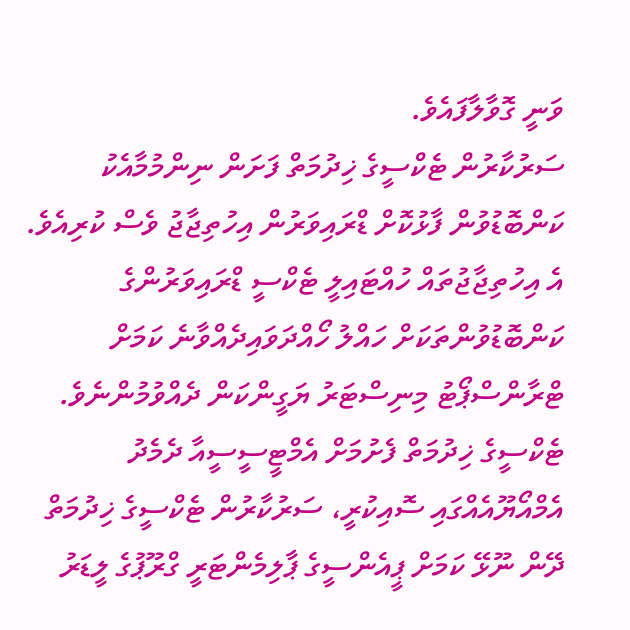ވަނީ ގޮވާލާފައެވެ.
ސަރުކާރުން ޓެކްސީގެ ޚިދުމަތް ފަށަން ނިންމުމާއެކު ކަންބޮޑުވުން ފާޅުކޮށް ޑްރައިވަރުން އިހުތިޖާޖު ވެސް ކުރިއެވެ. އެ އިހުތިޖާޖުތައް ހުއްޓައިލީ ޓެކްސީ ޑްރައިވަރުންގެ ކަންބޮޑުވުންތަކަށް ހައްލު ހޯއްދަވައިދެއްވާނެ ކަމަށް ޓްރާންސްޕޯޓު މިނިސްޓަރު ޔަގީންކަން ދެއްވުމުންނެވެ.
ޓެކްސީގެ ޚިދުމަތް ފެށުމަށް އެމްޓީސީސީއާ ދެމެދު އެމްއޯޔޫއެއްގައި ސޮއިކުރީ، ސަރުކާރުން ޓެކްސީގެ ޚިދުމަތް ދޭން ނޫޅޭ ކަމަށް ޕީއެންސީގެ ޕާލިމެންޓަރީ ގްރޫޕުގެ ލީޑަރު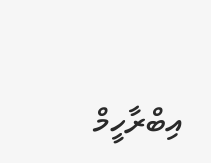އިބްރާހީމް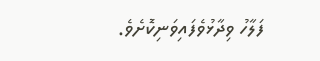ފަލާހު ވިދާޅުވެފައިވަނިކޮށެވެ.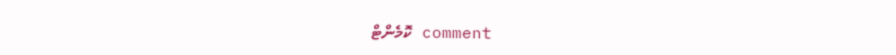comment ކޮމެންޓް